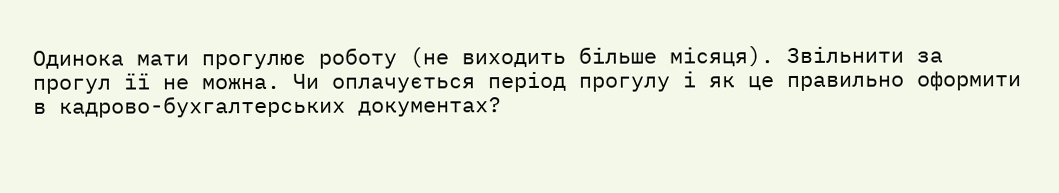Одинока мати прогулює роботу (не виходить більше місяця). Звільнити за прогул її не можна. Чи оплачується період прогулу і як це правильно оформити в кадрово-бухгалтерських документах?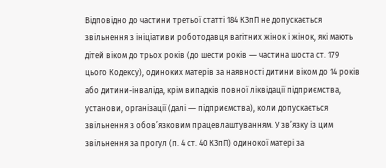Відповідно до частини третьої статті 184 КЗпП не допускається звільнення з ініціативи роботодавця вагітних жінок і жінок, які мають дітей віком до трьох років (до шести років ― частина шоста ст. 179 цього Кодексу), одиноких матерів за наявності дитини віком до 14 років або дитини-інваліда, крім випадків повної ліквідації підприємства, установи, організації (далі ― підприємства), коли допускається звільнення з обов’язковим працевлаштуванням. У зв’язку із цим звільнення за прогул (п. 4 ст. 40 КЗпП) одинокої матері за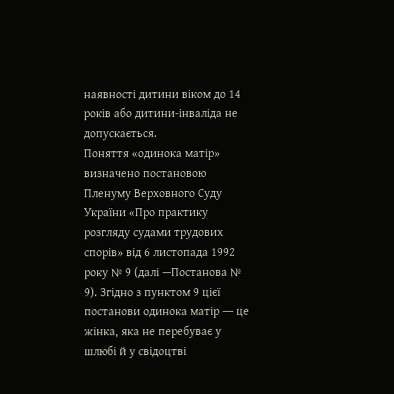наявності дитини віком до 14 років або дитини-інваліда не допускається.
Поняття «одинока матір» визначено постановою Пленуму Верховного Суду України «Про практику розгляду судами трудових спорів» від 6 листопада 1992 року № 9 (далі —Постанова № 9). Згідно з пунктом 9 цієї постанови одинока матір ― це жінка, яка не перебуває у шлюбі й у свідоцтві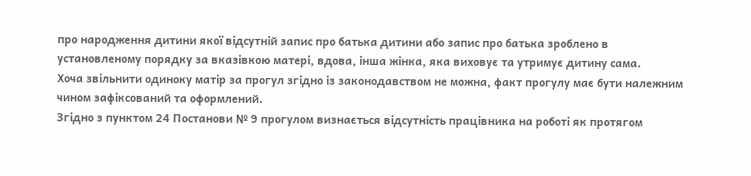про народження дитини якої відсутній запис про батька дитини або запис про батька зроблено в установленому порядку за вказівкою матері, вдова, інша жінка, яка виховує та утримує дитину сама.
Хоча звільнити одиноку матір за прогул згідно із законодавством не можна, факт прогулу має бути належним чином зафіксований та оформлений.
Згідно з пунктом 24 Постанови № 9 прогулом визнається відсутність працівника на роботі як протягом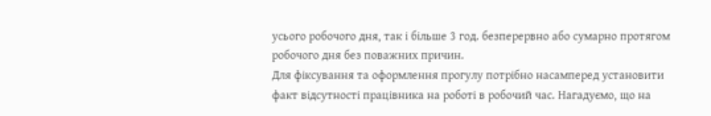усього робочого дня, так і більше 3 год. безперервно або сумарно протягом робочого дня без поважних причин.
Для фіксування та оформлення прогулу потрібно насамперед установити факт відсутності працівника на роботі в робочий час. Нагадуємо, що на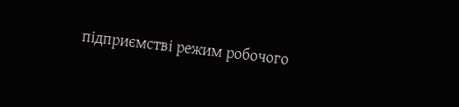підприємстві режим робочого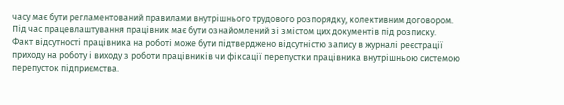часу має бути регламентований правилами внутрішнього трудового розпорядку, колективним договором. Під час працевлаштування працівник має бути ознайомлений зі змістом цих документів під розписку.
Факт відсутності працівника на роботі може бути підтверджено відсутністю запису в журналі реєстрації приходу на роботу і виходу з роботи працівників чи фіксації перепустки працівника внутрішньою системою перепусток підприємства.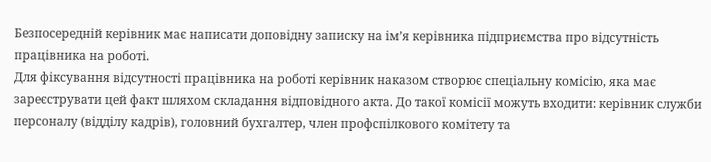Безпосередній керівник має написати доповідну записку на ім’я керівника підприємства про відсутність працівника на роботі.
Для фіксування відсутності працівника на роботі керівник наказом створює спеціальну комісію, яка має зареєструвати цей факт шляхом складання відповідного акта. До такої комісії можуть входити: керівник служби персоналу (відділу кадрів), головний бухгалтер, член профспілкового комітету та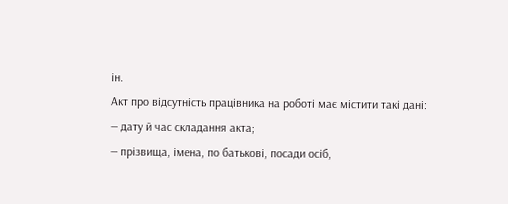ін.
Акт про відсутність працівника на роботі має містити такі дані:
— дату й час складання акта;
— прізвища, імена, по батькові, посади осіб,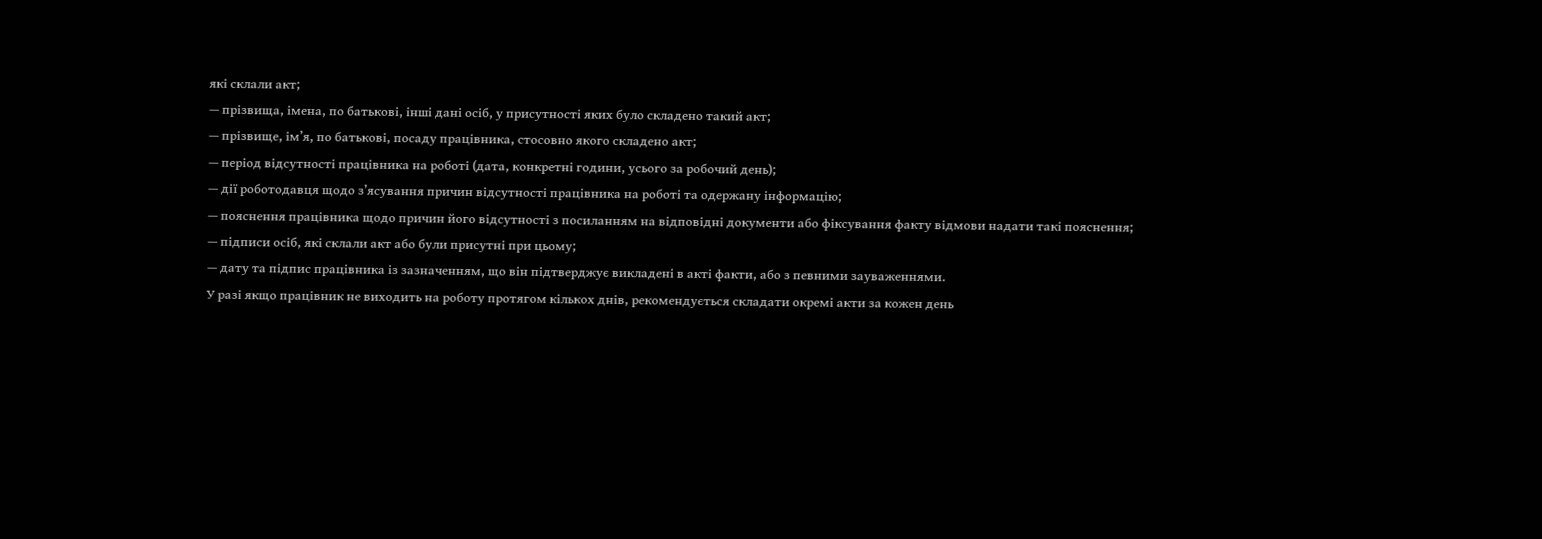які склали акт;
— прізвища, імена, по батькові, інші дані осіб, у присутності яких було складено такий акт;
— прізвище, ім’я, по батькові, посаду працівника, стосовно якого складено акт;
— період відсутності працівника на роботі (дата, конкретні години, усього за робочий день);
— дії роботодавця щодо з’ясування причин відсутності працівника на роботі та одержану інформацію;
— пояснення працівника щодо причин його відсутності з посиланням на відповідні документи або фіксування факту відмови надати такі пояснення;
— підписи осіб, які склали акт або були присутні при цьому;
— дату та підпис працівника із зазначенням, що він підтверджує викладені в акті факти, або з певними зауваженнями.
У разі якщо працівник не виходить на роботу протягом кількох днів, рекомендується складати окремі акти за кожен день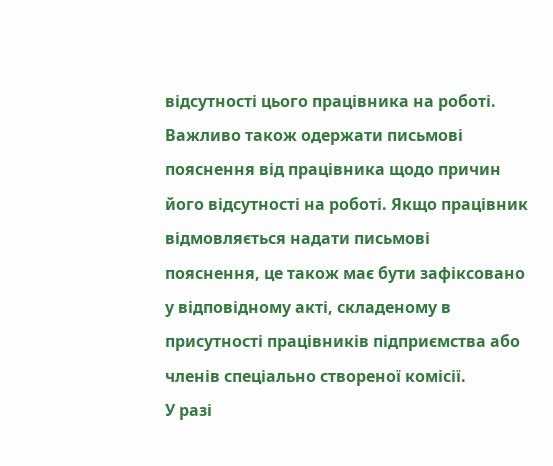відсутності цього працівника на роботі.
Важливо також одержати письмові пояснення від працівника щодо причин його відсутності на роботі. Якщо працівник відмовляється надати письмові пояснення, це також має бути зафіксовано у відповідному акті, складеному в присутності працівників підприємства або членів спеціально створеної комісії.
У разі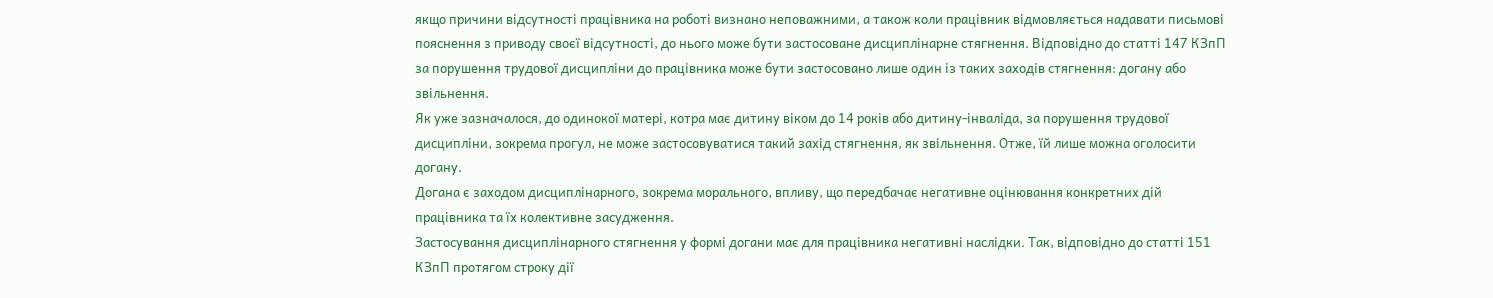якщо причини відсутності працівника на роботі визнано неповажними, а також коли працівник відмовляється надавати письмові пояснення з приводу своєї відсутності, до нього може бути застосоване дисциплінарне стягнення. Відповідно до статті 147 КЗпП за порушення трудової дисципліни до працівника може бути застосовано лише один із таких заходів стягнення: догану або звільнення.
Як уже зазначалося, до одинокої матері, котра має дитину віком до 14 років або дитину-інваліда, за порушення трудової дисципліни, зокрема прогул, не може застосовуватися такий захід стягнення, як звільнення. Отже, їй лише можна оголосити догану.
Догана є заходом дисциплінарного, зокрема морального, впливу, що передбачає негативне оцінювання конкретних дій працівника та їх колективне засудження.
Застосування дисциплінарного стягнення у формі догани має для працівника негативні наслідки. Так, відповідно до статті 151 КЗпП протягом строку дії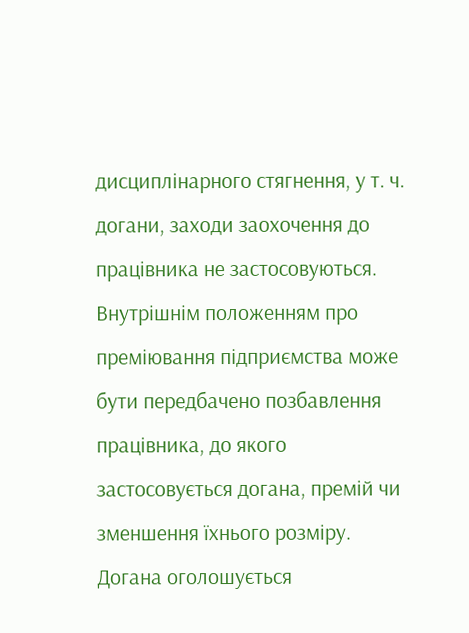дисциплінарного стягнення, у т. ч. догани, заходи заохочення до працівника не застосовуються. Внутрішнім положенням про преміювання підприємства може бути передбачено позбавлення працівника, до якого застосовується догана, премій чи зменшення їхнього розміру.
Догана оголошується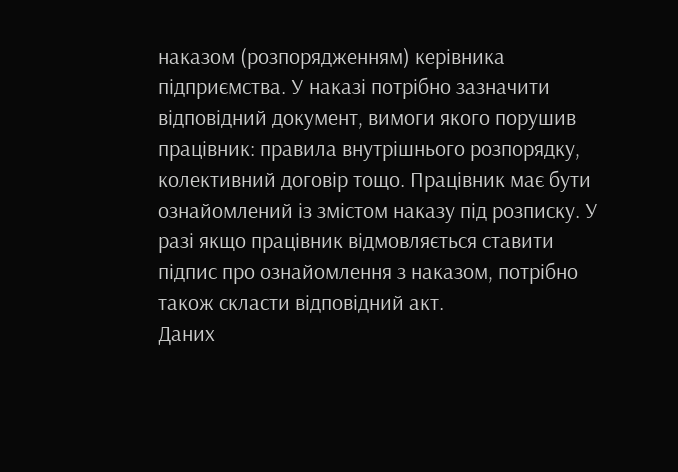наказом (розпорядженням) керівника підприємства. У наказі потрібно зазначити відповідний документ, вимоги якого порушив працівник: правила внутрішнього розпорядку, колективний договір тощо. Працівник має бути ознайомлений із змістом наказу під розписку. У разі якщо працівник відмовляється ставити підпис про ознайомлення з наказом, потрібно також скласти відповідний акт.
Даних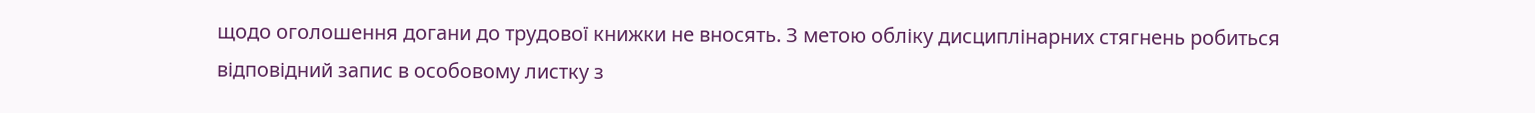щодо оголошення догани до трудової книжки не вносять. З метою обліку дисциплінарних стягнень робиться відповідний запис в особовому листку з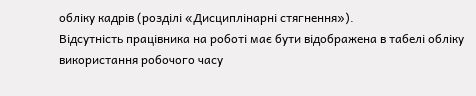обліку кадрів (розділі «Дисциплінарні стягнення»).
Відсутність працівника на роботі має бути відображена в табелі обліку використання робочого часу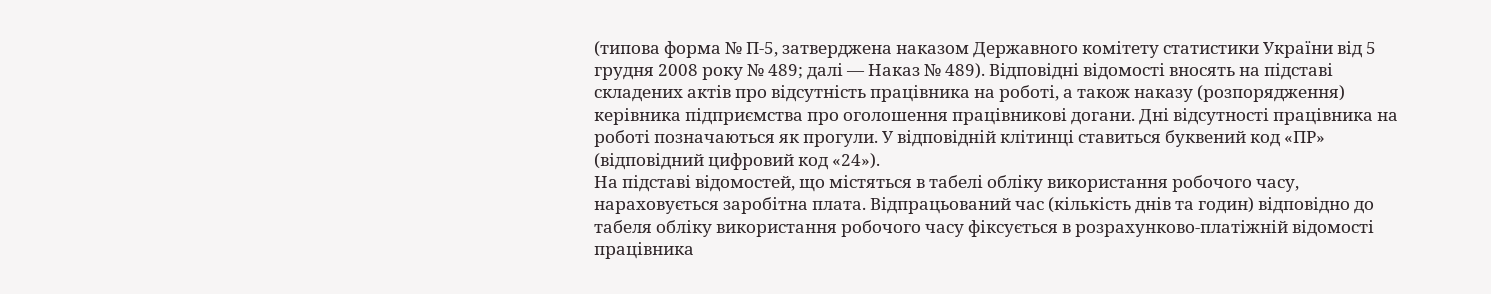(типова форма № П-5, затверджена наказом Державного комітету статистики України від 5 грудня 2008 року № 489; далі — Наказ № 489). Відповідні відомості вносять на підставі складених актів про відсутність працівника на роботі, а також наказу (розпорядження) керівника підприємства про оголошення працівникові догани. Дні відсутності працівника на роботі позначаються як прогули. У відповідній клітинці ставиться буквений код «ПР» (відповідний цифровий код «24»).
На підставі відомостей, що містяться в табелі обліку використання робочого часу, нараховується заробітна плата. Відпрацьований час (кількість днів та годин) відповідно до табеля обліку використання робочого часу фіксується в розрахунково-платіжній відомості працівника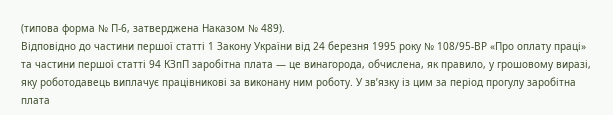(типова форма № П-6, затверджена Наказом № 489).
Відповідно до частини першої статті 1 Закону України від 24 березня 1995 року № 108/95-ВР «Про оплату праці» та частини першої статті 94 КЗпП заробітна плата ― це винагорода, обчислена, як правило, у грошовому виразі, яку роботодавець виплачує працівникові за виконану ним роботу. У зв’язку із цим за період прогулу заробітна плата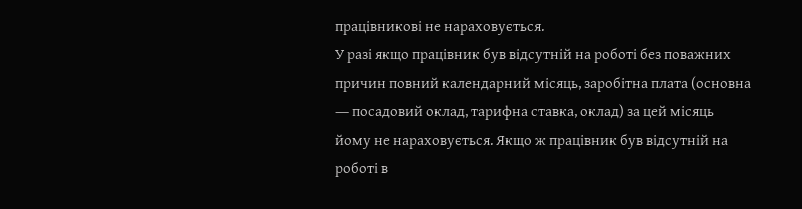працівникові не нараховується.
У разі якщо працівник був відсутній на роботі без поважних причин повний календарний місяць, заробітна плата (основна ― посадовий оклад, тарифна ставка, оклад) за цей місяць йому не нараховується. Якщо ж працівник був відсутній на роботі в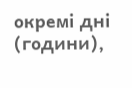окремі дні (години),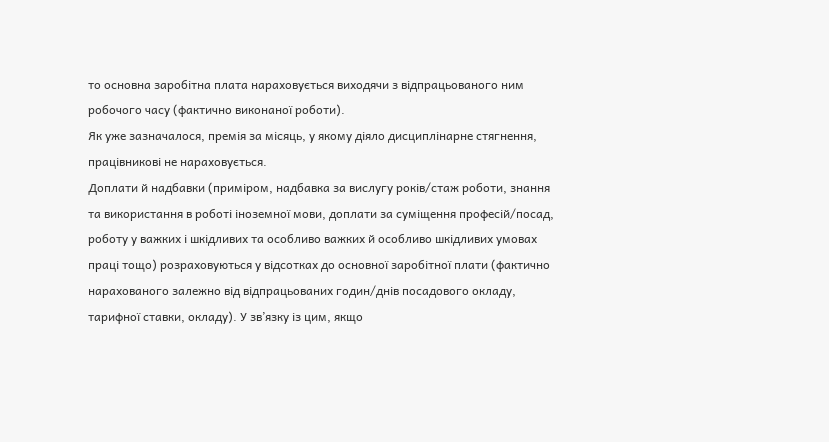то основна заробітна плата нараховується виходячи з відпрацьованого ним робочого часу (фактично виконаної роботи).
Як уже зазначалося, премія за місяць, у якому діяло дисциплінарне стягнення, працівникові не нараховується.
Доплати й надбавки (приміром, надбавка за вислугу років/стаж роботи, знання та використання в роботі іноземної мови, доплати за суміщення професій/посад, роботу у важких і шкідливих та особливо важких й особливо шкідливих умовах праці тощо) розраховуються у відсотках до основної заробітної плати (фактично нарахованого залежно від відпрацьованих годин/днів посадового окладу, тарифної ставки, окладу). У зв’язку із цим, якщо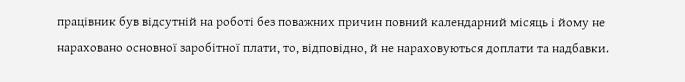працівник був відсутній на роботі без поважних причин повний календарний місяць і йому не нараховано основної заробітної плати, то, відповідно, й не нараховуються доплати та надбавки.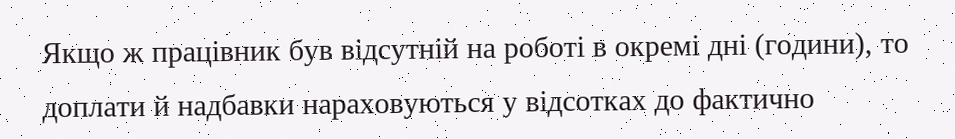Якщо ж працівник був відсутній на роботі в окремі дні (години), то доплати й надбавки нараховуються у відсотках до фактично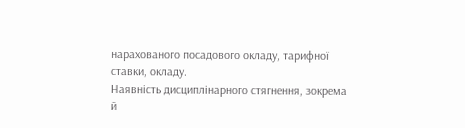нарахованого посадового окладу, тарифної ставки, окладу.
Наявність дисциплінарного стягнення, зокрема й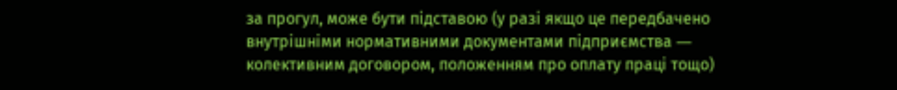за прогул, може бути підставою (у разі якщо це передбачено внутрішніми нормативними документами підприємства ― колективним договором, положенням про оплату праці тощо)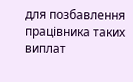для позбавлення працівника таких виплат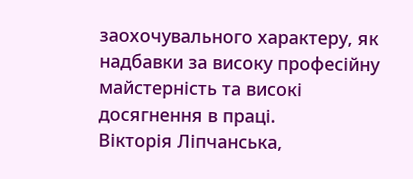заохочувального характеру, як надбавки за високу професійну майстерність та високі досягнення в праці.
Вікторія Ліпчанська,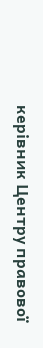керівник Центру правової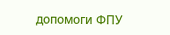допомоги ФПУ